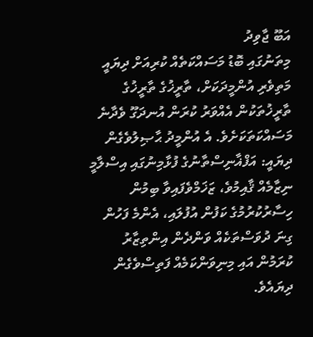އަބޫ ޖާވިދު
މިތަނުގައި ބޮޑު މަސައްކަތެއް ކުރިއަށް ދިޔައީ މަތިވެރި އުންމީދަކަށް، ތާރީޚުގެ ތާރީޚުގެ ތާރީޚުތަކުން އެއްވަރު ކުރަން އުނދަގޫ ވެދާނެ މަސައްކަތަކަށެވެ. އެ އުންމީދު ޙާޞިލުވެގެން ދިޔައީ: އަފްޣާނިސްތާނުގެ ފުޅާމިނުގައި އިސްލާމީ ނިޒާމެއް ޤާއިމުވެ، ޒަޚަމްވެފައިވާ ބިމުން ހިސާރުކުރުމުގެ ކަފުން އުފުލައި، އެންމެ ފަހުން ގިނަ ދުވަސްތަކެއް ވަންދެން އިންތިޒާރު ކުރަމުން އައި މިނިވަންކަމެއް ފަތިސްވެގެން ދިޔައެވެ.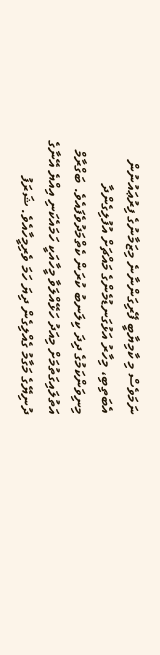ނަމަވެސް މި ކާމިޔާބީ ފޭރިގަންނާނެ މިޒަމާނުގެ ފިރުޢައުނުން އެބަތިބި، މިހާރު އަޅުގަނޑުމެންގެ މައްޗަށް އުފުލިގެންދާ މިނިވަންކަމުގެ ދިދަ ކިލަނބު ކުރަން ކެތްމަދުވެފައެވެ. ބަގްރާމް އަތުލައިގަތުމަށް މިއަދު ހަޅޭއްލަވާ މީހާއަކީ ހަމައެކަނި އިއްޔެ އޭނާގެ ދުނިޔޭގެ މަގާމު ގެއްލިގެން ދިޔަ ހަމަ ވެރިމީހާއެވެ. ޝަރަފު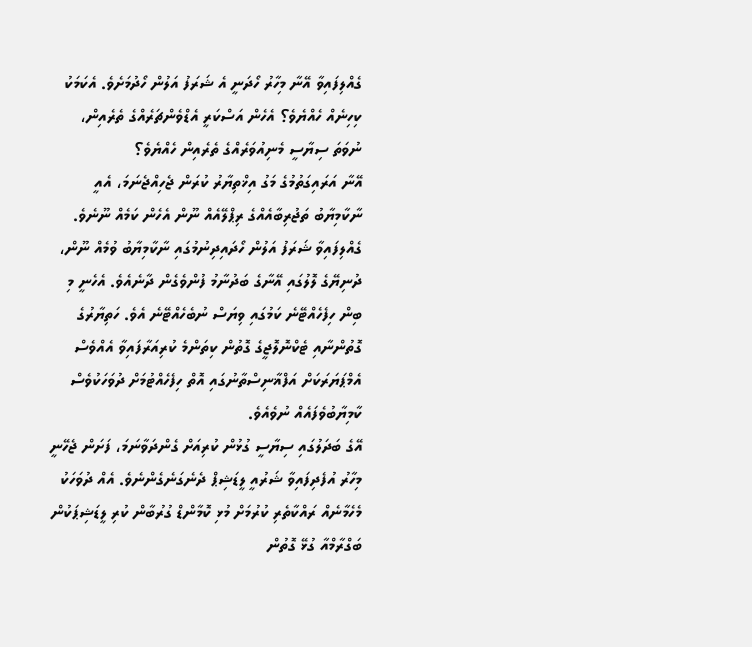ގެއްލިފައިވާ އޭނާ މިހާރު ހޯދަނީ އެ ޝަރަފު އަލުން ހޯދުމަށެވެ. އެކަމަކު ކިހިނެއް ހެއްޔެވެ؟ އެހެން އަސްކަރީ އެޑްވެންޗަރެއްގެ ތެރެއިން، ނުވަތަ ސިޔާސީ މެނިއުވަރެއްގެ ތެރެއިން ހެއްޔެވެ؟
އޭނާ އަރައިގަތުމުގެ މަގު އިޚްތިޔާރު ކުރަން ޖެހިއްޖެނަމަ، އެއީ ނާކާމިޔާބު ތަޖުރިބާއެއްގެ ރިޕްލޭއެއް ނޫން އެހެން ކަމެއް ނޫނެވެ. ގެއްލިފައިވާ ޝަރަފު އަލުން ހޯދައިދިނުމުގައި ނާކާމިޔާބު ވުމެއް ނޫން، ދުނިޔޭގެ ލޮލުގައި އޭނާގެ ބަދުނާމު ފުންވެގެން ދާނެއެވެ. އެހެނީ މި ބިން ހިފެހެއްޓޭނެ ކަމުގައި ވިޔަސް ނުބެހެއްޓޭނެ އެވެ. ހަތިޔާރުގެ ގޮތުންނާއި ޓެކްނޮލޮޖީގެ ގޮތުން ކިތަންމެ ކުރިއަރާފައިވާ އެއްވެސް އެމްޕަޔަރަކަށް އަފްޣާނިސްތާނުގައި އޮތް ހިފެހެއްޓުމަށް ދުވަހަކުވެސް ކާމިޔާބުވެފައެއް ނުވެއެވެ.
އޭގެ ބަދަލުގައި ސިޔާސީ ގުޅުން ކުރިއަށް ގެންދަވާނަމަ، ފަށަން ޖެހޭނީ މިހާރު އުފެދިފައިވާ ޝަރުއީ ލީޑަޝިޕް ދެނެގަނެގެންނެވެ. އެއް ދުވަހަކު މެހެމާނެއް ރައްކާތެރި ކުރުމަށް މުޅި ކޮމާންޑް ގުރުބާން ކުރި ލީޑަޝިޕަކުން ބަގްރާމްއާ ގުޅޭ ގޮތުން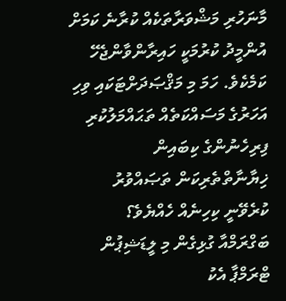މާނަހުރި މަޝްވަރާތަކެއް ކުރާނެ ކަމަށް އުންމީދު ކުރުމަކީ ހައިރާންވާންޖެހޭ ކަމެކެވެ. ހަމަ މި މަޤްޞަދަށްޓަކައި ވިހި އަހަރުގެ މަސައްކަތެއް ތަޙައްމަލުކުރި ފިރިހެނުންގެ ކިބައިން ޚިޔާނާތްތެރިކަން ތަޞައްވުރު ކުރެވޭނީ ކިހިނެއް ހެއްޔެވެ؟
ބަގްރަމްއާ ގުޅިގެން މި ލީޑަޝިޕުން ޓްރަމްޕާ އެކު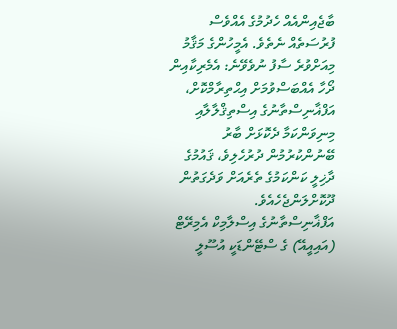ބާޖެއިންއެއް ހެދުމުގެ އެއްވެސް ފުރުސަތެއް ނެތެވެ. އެމީހުންގެ މަޤާމު މިއަށްވުރެ ސާފު ނުވެވޭނެ: އެމެރިކާއިން ދޯހާ އެއްބަސްވުމަށް އިޙްތިރާމްކޮށް، އަފްޣާނިސްތާނުގެ އިސްތިޤްލާލާއި މިނިވަންކަމާ ދެކޮޅަށް ބާރު ބޭނުންކުރުމުން ދުރުހެލިވެ، ޤައުމުގެ ދާޚިލީ ކަންކަމުގެ ތެރެއަށް ވަދެގަތުން ދޫކޮށްލަންޖެހެއެވެ.
އަފްޣާނިސްތާނުގެ އިސްލާމިކް އެމިރޭޓް (އައިއީއޭ) ގެ ސްޓޭންޑަކީ އުސޫލީ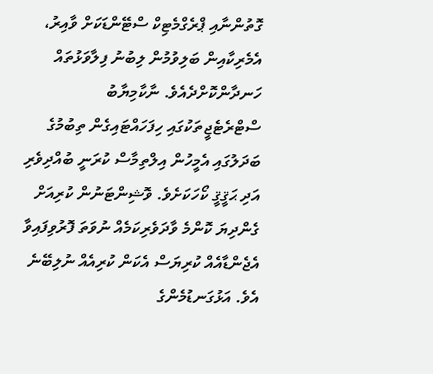ގޮތުންނާއި ޕްރެގްމެޓިކް ސްޓޭންޑަކަށް ވާއިރު، އެމެރިކާއިން ބަލިވުމުން ލިބުނު ފިލާވަޅުތައް ހަނދާންކޮށްދެއެވެ. ނާކާމިޔާބު ސްޓްރެޓެޖީތަކުގައި ހިފަހައްޓައިގެން ތިބުމުގެ ބަދަލުގައި އެމީހުން އިލްތިމާސް ކުރަނީ ބުއްދިވެރި އަދި ޙަޤީޤީ ކޯހަކަށެވެ. ވޮޝިންޓަނުން ކުރިއަށް ގެންދިޔަ ކޮންމެ ވާދަވެރިކަމެއް ނުވަތަ ފޮރުވިފައިވާ އެޖެންޑާއެއް ކުރިޔަސް އެކަން ކުރިއެއް ނުލިބޭނެ އެވެ. އަޅުގަނޑުމެންގެ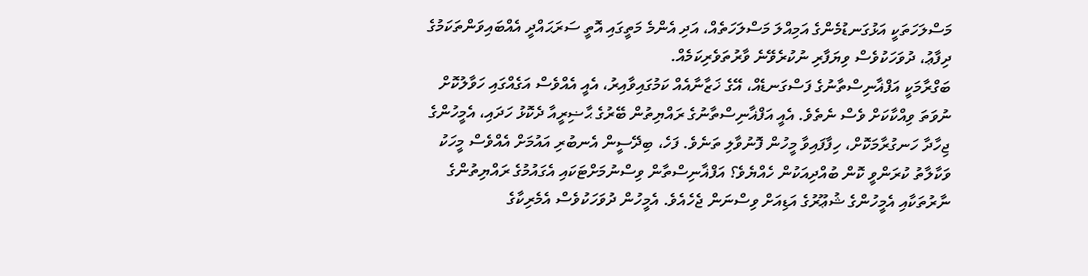މަސްލަހަތަކީ އަޅުގަނޑުމެންގެ އަމިއްލަ މަސްލަހަތެއް، އަދި އެންމެ މަތީގައި އޮތީ ސަރަޙައްދީ އެއްބައިވަންތަކަމުގެ ދިފާޢު، ދުވަހަކުވެސް ވިޔަފާރި ނުކުރެވޭނެ ވާރުތަވެރިކަމެއް.
ބަގްރާމަކީ އަފްޣާނިސްތާނުގެ ފަސްގަނޑެއް، އޭގެ ޚަޒާނާއެއް ކަމުގައިވާއިރު، އެއީ އެއްވެސް އަގެއްގައި ހަވާލުކޮށް ނުވަތަ ވިއްކާކަށް ވެސް ނެތެވެ. އެއީ އަފްޣާނިސްތާނުގެ ރައްޔިތުން ބޭރުގެ ޙާޟިރީއާ ދެކޮޅު ހަދައި، އެމީހުންގެ ޖިހާދާ ހަނގުރާމަކޮށް، ހިފާފައިވާ މީހުން ފޮނުވާލި ތަނެވެ. ފަހެ، ބިދޭސީން އެނބުރި އައުމަށް އެއްވެސް މީހަކު ވަކާލާތު ކުރަންވީ ކޮން ބުއްދިއަކުން ހެއްޔެވެ؟ އަފްޣާނިސްތާން ވިސްނުމަށްޓަކައި އެގައުމުގެ ރައްޔިތުންގެ ނާރުތަކާއި އެމީހުންގެ ޝުޢޫރުގެ އަޑިއަށް ވިސްނަން ޖެހެއެވެ. އެމީހުން ދުވަހަކުވެސް އެމެރިކާގެ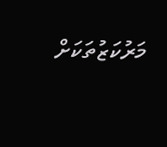މަރުކަޒުތަކަށް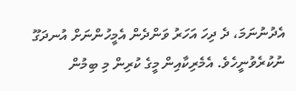އެދުނުނަމަ، ދެ ދިހަ އަހަރު ވަންދެން އެމީހުންނަށް އުނދަގޫ ނުކުރެވުނީހެވެ. އެމެރިކާއިން މީގެ ކުރިން މި ބިމުން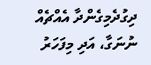ދިގުދެމިގެންދާ އެއްޗެއް ނުނަގާ، އަދި މިފަހަރު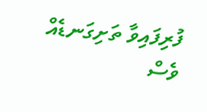ފުރިފައިވާ ތަށިގަނޑެއް ވެސް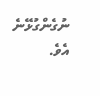ނުގެންގުޅޭނެ އެވެ.